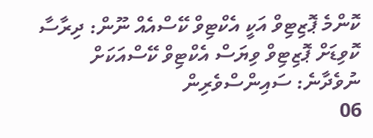ކޮންމެ ޕޮޒިޓިވް އަކީ އެކްޓިވް ކޭސްއެއް ނޫން: ދިރާސާ
ކޮވިޑަށް ޕޮޒިޓިވް ވިޔަސް އެކްޓިވް ކޭސްއަކަށް ނުވެދާނެ: ސައިންސްވެރިން
06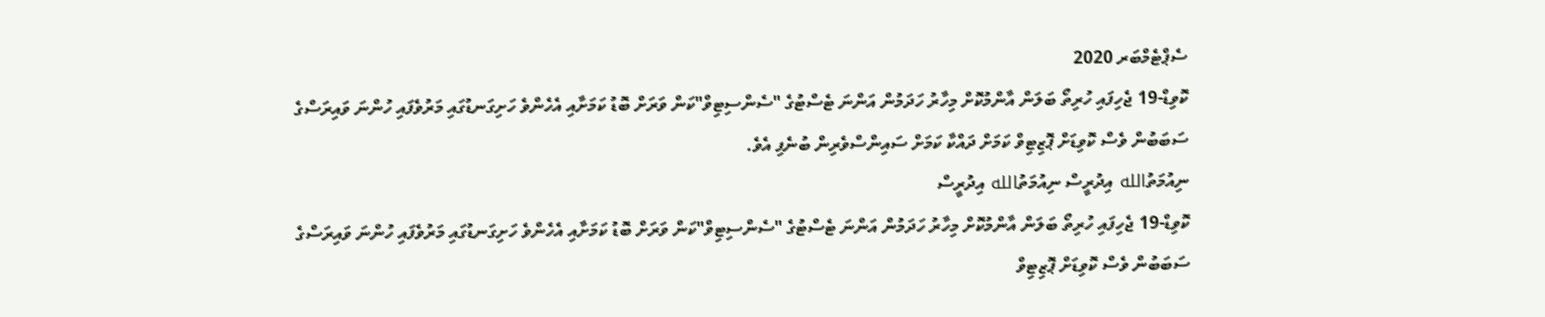ސެޕްޓެމްބަރ 2020
ކޮވިޑް-19 ޖެހިފައި ހުރިތޯ ބަލަން އާންމުކޮށް މިހާރު ހަދަމުން އަންނަ ޓެސްޓުގެ "ސެންސިޓިވް"ކަން ވަރަށް ބޮޑު ކަމަށާއި އެހެންވެ ހަށިގަނޑުގައި މަރުވެފައި ހުންނަ ވައިރަސްގެ ސަބަބުން ވެސް ކޮވިޑަށް ޕޮޒިޓިވް ކަމަށް ދައްކާ ކަމަށް ސައިންސްވެރިން ބުނެފި އެވެ.
ނިއުމަތުالله އިދުރީސް ނިއުމަތުالله އިދުރީސް
ކޮވިޑް-19 ޖެހިފައި ހުރިތޯ ބަލަން އާންމުކޮށް މިހާރު ހަދަމުން އަންނަ ޓެސްޓުގެ "ސެންސިޓިވް"ކަން ވަރަށް ބޮޑު ކަމަށާއި އެހެންވެ ހަށިގަނޑުގައި މަރުވެފައި ހުންނަ ވައިރަސްގެ ސަބަބުން ވެސް ކޮވިޑަށް ޕޮޒިޓިވް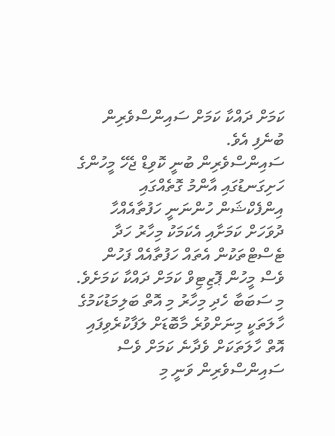ކަމަށް ދައްކާ ކަމަށް ސައިންސްވެރިން ބުނެފި އެވެ.
ސައިންސްވެރިން ބުނީ ކޮވިޑް ޖެހޭ މީހުންގެ ހަށިގަނޑުގައި އާންމު ގޮތެއްގައި އިންފެކްޝަން ހުންނަނީ ހަފުތާއެއްހާ ދުވަހަށް ކަމަށާއި އެކަމަކު މިހާރު ހަދާ ޓެސްޓްތަކުން އެތައް ހަފުތާއެއް ފަހުން ވެސް މީހުން ޕޮޒިޓިވް ކަމަށް ދައްކާ ކަމަށެވެ.
މި ސަބަބާ ހެދި މިހާރު މި އޮތް ބަލިމަޑުކަމުގެ ހާލަތަކީ މިނަށްވުރެ މާބޮޑަށް ލަފާކުރެވިފައި އޮތް ހާލަތަކަށް ވެދާނެ ކަމަށް ވެސް ސައިންސްވެރިން ވަނީ މި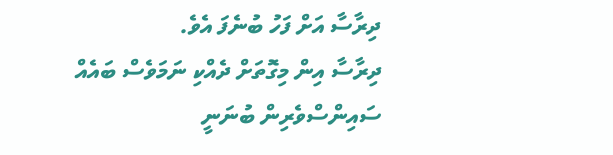ދިރާސާ އަށް ފަހު ބުނެފަ އެވެ.
ދިރާސާ އިން މިގޮތަށް ދެއްކި ނަމަވެސް ބައެއް ސައިންސްވެރިން ބުނަނީ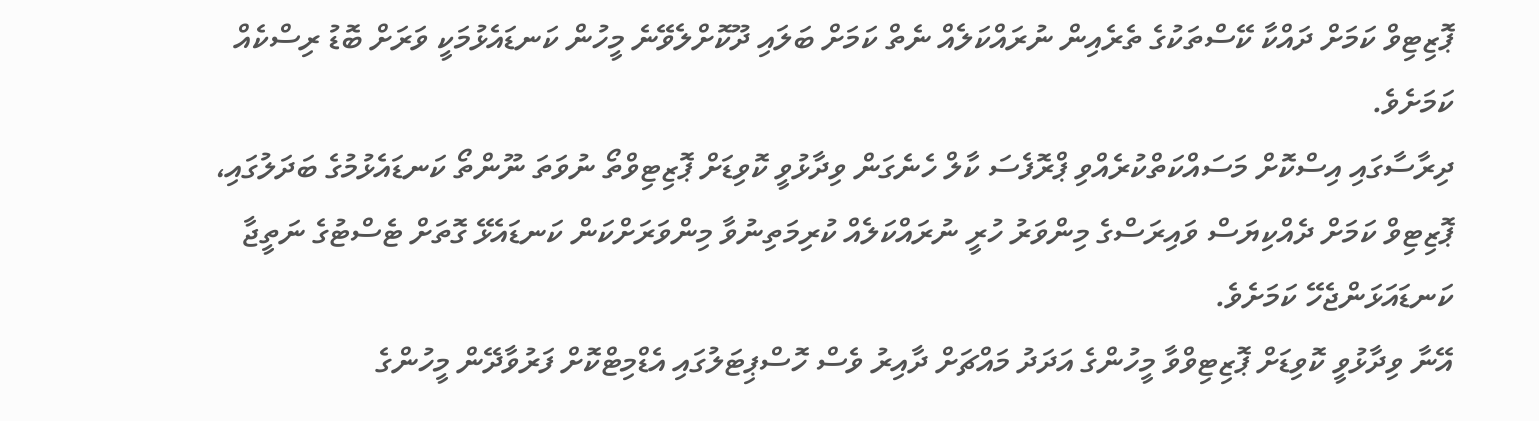ޕޮޒިޓިވް ކަމަށް ދައްކާ ކޭސްތަކުގެ ތެރެއިން ނުރައްކަލެއް ނެތް ކަމަށް ބަލައި ދޫކޮށްލެވޭނެ މީހުން ކަނޑައެޅުމަކީ ވަރަށް ބޮޑު ރިސްކެއް ކަމަށެވެ.
ދިރާސާގައި އިސްކޮށް މަސައްކަތްކުރެއްވި ޕްރޮފެސަ ކާލް ހެނެގަން ވިދާޅުވީ ކޮވިޑަށް ޕޮޒިޓިވްތޯ ނުވަތަ ނޫންތޯ ކަނޑައެޅުމުގެ ބަދަލުގައި، ޕޮޒިޓިވް ކަމަށް ދެއްކިޔަސް ވައިރަސްގެ މިންވަރު ހުރީ ނުރައްކަލެއް ކުރިމަތިނުވާ މިންވަރަށްކަން ކަނޑައެޅޭ ގޮތަށް ޓެސްޓުގެ ނަތީޖާ ކަނޑައަޅަންޖެހޭ ކަމަށެވެ.
އޭނާ ވިދާޅުވީ ކޮވިޑަށް ޕޮޒިޓިވްވާ މީހުންގެ އަދަދު މައްޗަށް ދާއިރު ވެސް ހޮސްޕިޓަލުގައި އެޑްމިޓްކޮށް ފަރުވާދޭން މީހުންގެ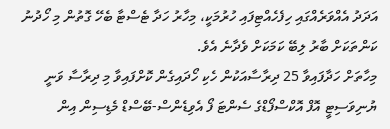އަދަދު އެއްވަރެއްގައި ހިފެހެއްޓިފައި ހުރުމަކީ، މިހާރު ހަދާ ޓެސްޓާ ބެހޭ ގޮތުން މި ހޯދުނު ކަންތަކަށް ބާރު ލިބޭ ކަމަކަށް ވެދާނެ އެވެ.
މިހާތަށް ހަދާފައިވާ 25 ދިރާސާއަކުން ހެކި ހޯދައިގެން ކޮށްފައިވާ މި ދިރާސާ ވަނީ ޔުނިވަސިޓީ އޮފް އޮކްސްފޯޑްގެ ސެންޓަ ފޯ އެވިޑެންސް-ބޭސްޑް މެޑިސިން އިން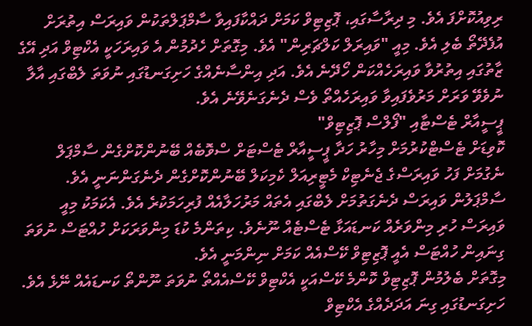ރިވިއުކޮށްފަ އެވެ. މި ދިރާސާގައި، ޕޮޒިޓިވް ކަމަށް ދައްކާފައިވާ ސާމްޕަލްތަކުން ވައިރަސް އިތުރަށް އުފެދޭތޯ ބެލި އެވެ. މިއީ "ވައިރަލް ކަލްޗަރިން" އެވެ. މިގޮތަށް ހެދުމުން އެ ވައިރަހަކީ އެކްޓިވް އަދި އޭގެ ޒާތުގައި އިތުރުވާ ވައިރަހެއްކަން ހޯދޭނެ އެވެ. އަދި އިންސާނެއްގެ ހަށިގަނޑުގައި ނުވަތަ ލެބްގައި އާލާ ނުވެވޭ ވަރަށް މަރުވެފައިވާ ވައިރަހެއްތޯ ވެސް ދެނެގަނެވޭނެ އެވެ.
ޕީސީއާރް ޓެސްޓާއި "ފޯލްސް ޕޮޒިޓިވް"
ކޮވިޑަށް ޓެސްޓްކުރުމަށް މިހާރު ހަދާ ޕީސީއާރް ޓެސްޓަށް ސްވޮބެއް ބޭނުންކޮށްގެން ސާމްޕަލް ނެގުމަށް ފަހު ވައިރަސްގެ ޖެނެޓިކް މެޓީރިއަލް ކެމިކަލް ބޭނުންކޮށްގެން ދެނެގަންނަނީ އެވެ. ސާމްޕަލުން ވައިރަސް ދެނެގަތުމަށް ލެބްގައި އެތައް މަރުހަލާއެއް ފުރިހަމަކުރެ އެވެ. އެކަމަކު މިއީ ވައިރަސް ހުރި މިންވަރެއް ކަނޑައަޅާ ޓެސްޓެއް ނޫނެވެ. ކިތަންމެ ކުޑަ މިންވަރަކަށް ހުއްޓަސް ނުވަތަ ގިނައިން ހުއްޓަސް އެއީ ޕޮޒިޓިވް ކޭސްއެއް ކަމަށް ނިންމަނީ އެވެ.
މިގޮތަށް ބެލުމުން ޕޮޒިޓިވް ކޮންމެ ކޭސްއަކީ އެކްޓިވް ކޭސްއެއްތޯ ނުވަތަ ނޫންތޯ ކަނޑައެއް ނޭޅެ އެވެ. ހަށިގަނޑުގައި ގިނަ އަދަދެއްގެ އެކްޓިވް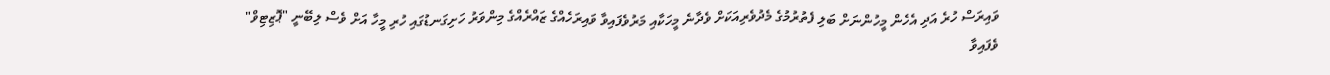ވައިރަސް ހުރެ އަދި އެހެން މީހުންނަށް ބަލި ފެތުރުމުގެ މެދުވެރިއަކަށް ވެދާނެ މީހަކާއި މަރުވެފައިވާ ވައިރަހެއްގެ ޒައްރެއްގެ މިންވަރު ހަށިގަނޑުގައި ހުރި މީހާ އަށް ވެސް ލިބޭނީ "ޕޮޒިޓިވް" ވެފައިވާ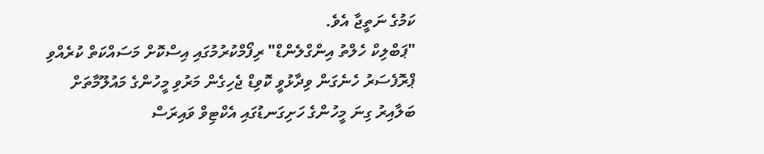ކަމުގެ ނަތީޖާ އެވެ.
"ޕަބްލިކް ހެލްތު އިންގްލެންޑް" ރިފޯމްކުރުމުގައި އިސްކޮށް މަސައްކަތް ކުރެއްވި ޕްރޮފެސަރު ހެނެގަން ވިދާޅުވީ ކޮވިޑް ޖެހިގެން މަރުވި މީހުންގެ މައުލޫމާތަށް ބަލާއިރު ގިނަ މީހުންގެ ހަށިގަނޑުގައި އެކްޓިވް ވައިރަސް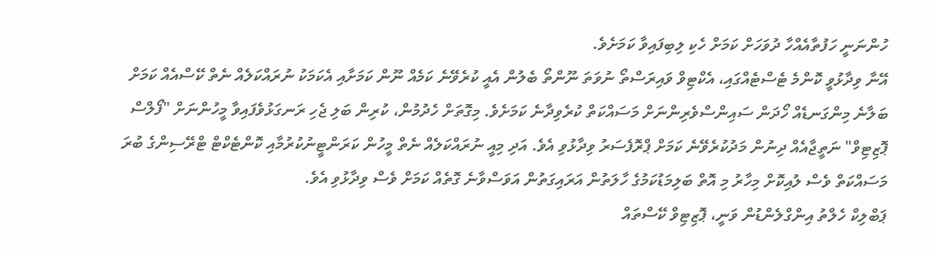ހުންނަނީ ހަފުތާއެއްހާ ދުވަހަށް ކަމަށް ހެކި ލިބިފައިވާ ކަމަށެވެ.
އޭނާ ވިދާޅުވީ ކޮންމެ ޓެސްޓެއްގައި، އެކްޓިވް ވައިރަސްތޯ ނުވަތަ ނޫންތޯ ބެލުން އެއީ ކުރެވޭނެ ކަމެއް ނޫން ކަމަށާއި އެކަމަކު ނުރައްކަލެއް ނެތް ކޭސްއެއް ކަމަށް ބަލާނެ މިންގަނޑެއް ހޯދަން ސައިންސްވެރިންނަށް މަސައްކަތް ކުރެވިދާނެ ކަމަށެވެ. މިގޮތަށް ހެދުމުން، ކުރިން ބަލި ޖެހި ރަނގަޅުވެފައިވާ މީހުންނަށް "ފޯލްސް ޕޮޒިޓިވް" ނަތީޖާއެއް ދިނުން މަދުކުރެވޭނެ ކަމަށް ޕްރޮފެސަރު ވިދާޅުވި އެވެ. އަދި މިއީ ނުރައްކަލެއް ނެތް މީހުން ކަރަންޓީނުކުރުމާއި ކޮންޓެކްޓް ޓްރޭސިންގެ ބުރަ މަސައްކަތް ވެސް ލުއިކޮށް މިހާރު މި އޮތް ބަލިމަޑުކަމުގެ ހާލަތުން އަރައިގަތުން އަވަސްވާނެ ގޮތެއް ކަމަށް ވެސް ވިދާޅުވި އެވެ.
ޕަބްލިކް ހެލްތު އިންގްލެންޑުން ވަނީ، ޕޮޒިޓިވް ކޭސްތައް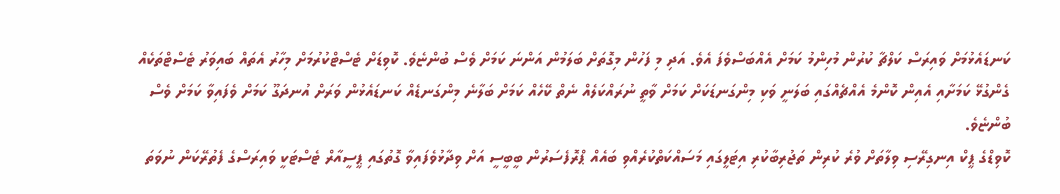ކަނޑައެޅުމަށް ވައިރަސް ކަލްޗާ ކުރުން މުހިންމު ކަމަށް އެއްބަސްވެފަ އެވެ. އަދި މި ފަހުން މިގޮތަށް ބަލަމުން އަންނަ ކަމަށް ވެސް ބުންޏެވެ. ކޮވިޑަށް ޓެސްޓްކުރުމަށް މިހާރު އެތައް ބައިވަރު ޓެސްޓްތަކެއް ގެންގުޅޭ ކަމަށާއި އެއިން ކޮންމެ އެއްޗެއްގައި ބަލަނީ ވަކި މިންގަނޑަކަށް ކަމަށް ވާތީ ނުރައްކަލެއް ނެތް ކޭހެއް ކަމަށް ބަލާނެ މިންގަނޑެއް ކަނޑައެޅުން ވަރަށް އުނދަގޫ ކަމަށް ވެފައިވާ ކަމަށް ވެސް ބުންޏެވެ.
ކޮވިޑްގެ ޕީކް އިނގިރޭސި ވިލާތަށް ވުރެ ކުރިން ތަޖުރިބާކުރި އިޓަލީގައި މަސައްކަތްކުރެއްވި ބައެއް ޕްރޮފެސަރުން ބީބީސީ އަށް ވިދާޅުވެފައިވާ ގޮތުގައި ޕީސީއާރް ޓެސްޓަކީ ވައިރަސްގެ ފެތުރޭކަން ނުވަތަ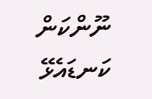ނޫންކަން ކަނޑައެޅޭ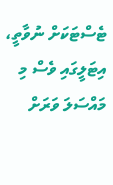ޓެސްޓަކަށް ނުވާތީ، އިޓަލީގައި ވެސް މި މައްސަލަ ވަރަށް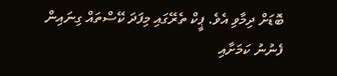ބޮޑަށް ދިމާވި އެވެ. ޕީކް ތެރޭގައި މިފަދަ ކޭސްތައް ގިނައިން ފެނުނު ކަމަށާއި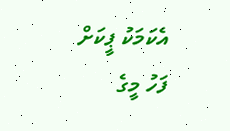އެކަމަކު ޕީކަށް ފަހު މީގެ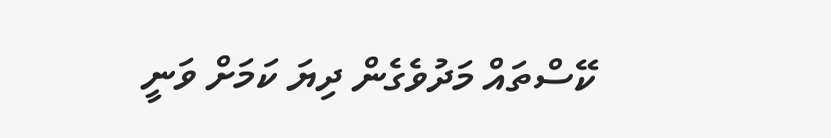ކޭސްތައް މަދުވެގެން ދިޔަ ކަމަށް ވަނީ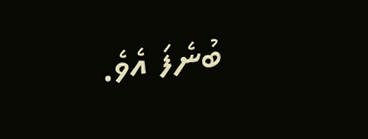ބުނެފަ އެވެ.